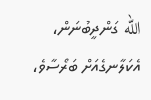الله ގަންދީބުނަން، އެކަލާނގެއަށް ބަރޯސާވެ،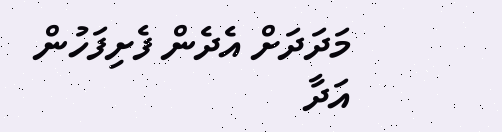މަދަދަށް އެދެން ފެށިފަހުން އަދާ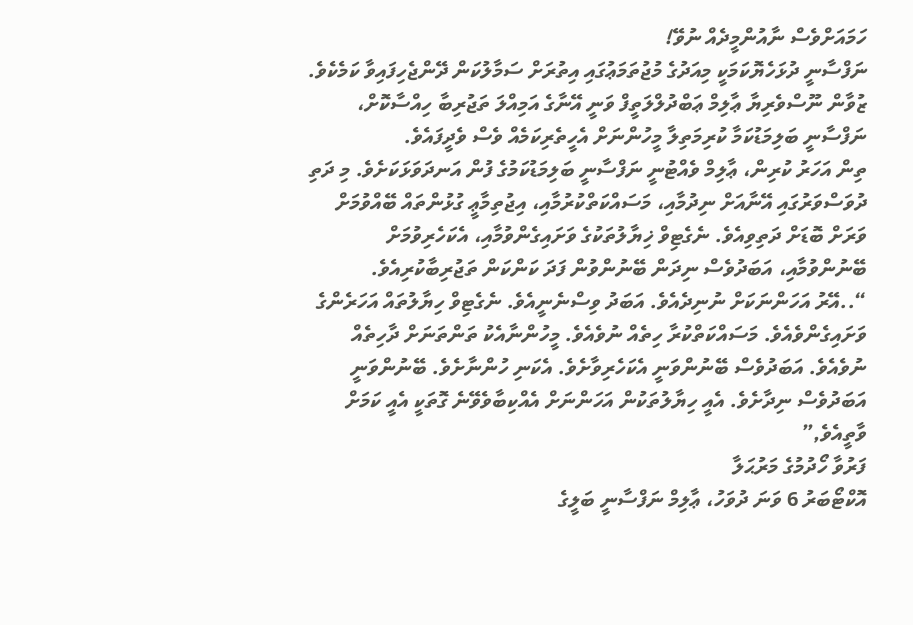ހަމައަށްވެސް ނާއުންމީދެއް ނުވޭ!
ނަފްސާނީ ދުޅަހެޔޮކަމަކީ މިއަދުގެ މުޖުތަމަޢުގައި އިތުރަށް ސަމާލުކަން ދޭންޖެހިފައިވާ ކަމެކެވެ. ޒުވާން ނޫސްވެރިޔާ ޢާލިމް ޢަބްދުލްލަތީފް ވަނީ އޭނާގެ އަމިއްލަ ތަޖުރިބާ ހިއްސާކޮށް، ނަފްސާނީ ބަލިމަޑުކަމާ ކުރިމަތިލާ މީހުންނަށް އެހީތެރިކަމެއް ވެސް ވެދީފައެވެ.
ތިން އަހަރު ކުރިން، ޢާލިމް ވެއްޓުނީ ނަފްސާނީ ބަލިމަޑުކަމުގެ ފުން އަނދަވަޅަކަށެވެ. މި ދަތި ދުވަސްވަރުގައި އޭނާއަށް ނިދުމާއި، މަސައްކަތްކުރުމާއި، އިޖުތިމާޢީ ގުޅުންތައް ބޭއްވުމަށް ވަރަށް ބޮޑަށް ދަތިވިއެވެ. ނެގެޓިވް ޚިޔާލުތަކުގެ ވަށައިގެންވުމާއި، އެކަހެރިވުމަށް ބޭނުންވުމާއި، އަބަދުވެސް ނިދަން ބޭނުންވުން ފަދަ ކަންކަން ތަޖުރިބާކުރިއެވެ.
“..އޭރު އަހަންނަކަށް ނުނިދެއެވެ. އަބަދު ވިސްނެނީއެވެ. ނެގެޓިވް ހިޔާލުތައް އަހަރެންގެ ވަށައިގެންވެއެވެ. މަސައްކަތްކުރާ ހިތެއް ނުވެއެވެ. މީހުންނާއެކު ތަންތަނަށް ދާހިތެއް ނުވެއެވެ. އަބަދުވެސް ބޭނުންވަނީ އެކަހެރިވާށެވެ. އެކަނި ހުންނާށެވެ. ބޭނުންވަނީ އަބަދުވެސް ނިދާށެވެ. އެއީ ހިޔާލުތަކުން އަހަންނަށް އެއްކިބާވެވޭނެ ގޮތަކީ އެއީ ކަމަށް ވާތީއެވެ,”
ފަރުވާ ހޯދުމުގެ މަރުޙަލާ
އޮކްޓޯބަރު 6 ވަނަ ދުވަހު، ޢާލިމް ނަފްސާނީ ބަލީގެ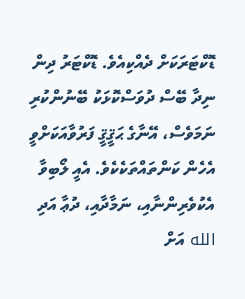ޑޮކްޓަރަކަށް ދެއްކިއެވެ. ޑޮކްޓަރު ދިން ނިދާ ބޭސް ދުވަސްކޮޅަކު ބޭނުންކުރި ނަމަވެސް، އޭނާގެ ޙަޤީޤީ ފަރުވާއަކަށްވީ އެހެން ކަންތައްތަކެކެވެ. އެއީ ލޯބިވާ އެކުވެރިންނާއި، ނަމާދާއި، ދުޢާ އަދި الله އަށް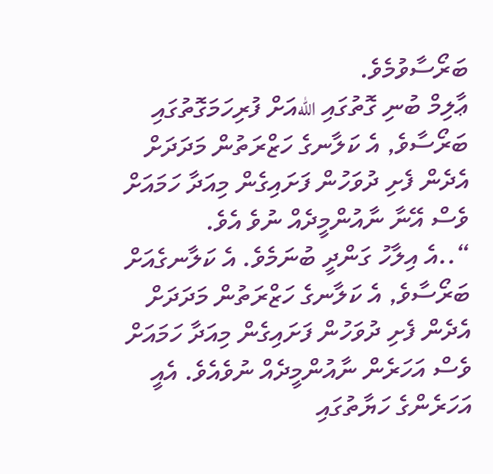ބަރޯސާވުމެވެ.
ޢާލިމް ބުނި ގޮތުގައި اللهއަށް ފުރިހަމަގޮތުގައި ބަރޯސާވެ, އެ ކަލާނގެ ހަޒްރަތުން މަދަދަށް އެދެން ފެށި ދުވަހުން ފަށައިގެން މިއަދާ ހަމައަށް ވެސް އޭނާ ނާއުންމީދެއް ނުވެ އެވެ.
“..އެ އިލާހު ގަންދީ ބުނަމެވެ. އެ ކަލާނގެއަށް ބަރޯސާވެ, އެ ކަލާނގެ ހަޒްރަތުން މަދަދަށް އެދެން ފެށި ދުވަހުން ފަށައިގެން މިއަދާ ހަމައަށް ވެސް އަހަރެން ނާއުންމީދެއް ނުވެއެވެ. އެއީ އަހަރެންގެ ހަޔާތުގައި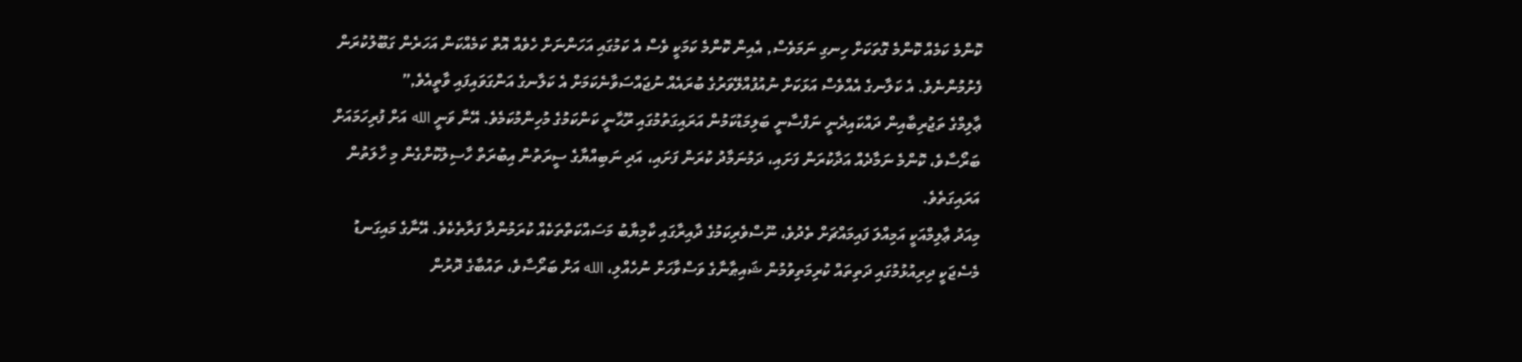ކޮންމެ ކަމެއް ކޮންމެ ގޮތަކަށް ހިނގި ނަމަވެސް, އެއިން ކޮންމެ ކަމަކީ ވެސް އެ ކަމުގައި އަހަންނަށް ހެވެއް އޮތް ކަމެއްކަން އަހަރެން ގަބޫލުކުރަން ފެށުމުންނެވެ. އެ ކަލާނގެ އެއްވެސް އަޅަކަށް ނުއުފުއްލޭވަރުގެ ބުރައެއް ނުޖައްސަވާނެކަމަށް އެ ކަލާނގެ އަންގަވައިފައި ވާތީއެވެ,”
ޢާލިމްގެ ތަޖުރިބާއިން ދައްކައިދެނީ ނަފްސާނީ ބަލިމަޑުކަމުން އަރައިގަތުމުގައި ރޫޙާނީ ކަންކަމުގެ މުހިންމުކަމެވެ. އޭނާ ވަނީ الله އަށް ފުރިހަމައަށް ބަރޯސާވެ، ކޮންމެ ނަމާދެއް އަދާކުރަން ފަށައި، ދަމުނަމާދު ކުރަން ފަށައި، އަދި ނަބިއްޔާގެ ސީރަތުން އިބުރަތް ހާސިލުކޮށްގެން މި ހާލަތުން އަރައިގަތެވެ.
މިއަދު ޢާލިމްއަކީ އަމިއްލަ ފައިމައްޗަށް ތެދުވެ، ނޫސްވެރިކަމުގެ ދާއިރާގައި ކާމިޔާބު މަސައްކަތްތަކެއް ކުރަމުންދާ ފަރާތެކެވެ. އޭނާގެ މައިގަނޑު މެސެޖަކީ ދިރިއުޅުމުގައި ދަތިތައް ކުރިމަތިވުމުން ޝައިޠާނާގެ ވަސްވާހަށް ނުހެއްލި، الله އަށް ބަރޯސާވެ، ތައުބާގެ ދޮރުން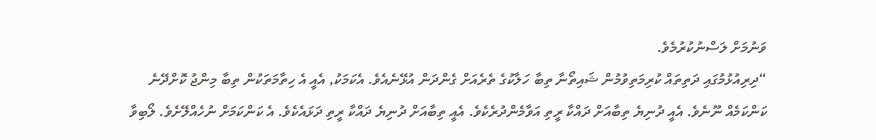ވަނުމަށް ލަސްނުކުރުމެވެ.
“ދިރިއުޅުމުގައި ދަތިތައް ކުރިމަތިވުމުން ޝައިތޯނާ ތިބާ ހަލާކުގެ ތެރެއަށް ގެންދަން އުޅޭނެއެވެ. އެކަމަކު, އެއީ އެ ހިތާމަތަކުން ތިބާ މިންޖު ކޮށްދޭނެ ކަންކަމެއް ނޫނެވެ. އެއީ ދުނިޔެ ތިބާއަށް ދައްކާ ރީތި އަވާމެންދުރެކެވެ. އެއީ ތިބާއަށް ދުނިޔެ ދައްކާ ރީތި ދަޅައެކެވެ. އެ ކަންކަމަށް ނުހެއްލޭށެވެ. ލޯބިވާ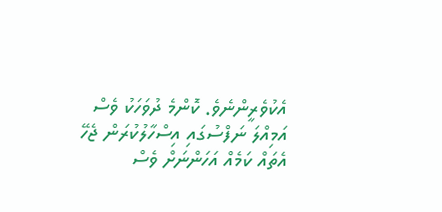އެކުވެރީންނެވެ. ކޮންމެ ދުވަހަކު ވެސް އަމިއްލަ ނަފްސުގައި އިސްހާލުކުރަން ޖެހޭ އެތައް ކަމެއް އަހަންނަށް ވެސް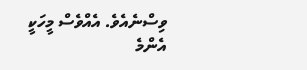ވިސްނެއެވެ. އެއްވެސް މީހަކީ އެންމެ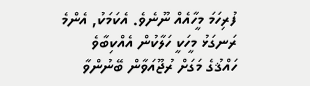ފުރިހަމަ މީހާއެއް ނޫނެވެ. އެކަމަކު, އެންމެ ރަނގަޅު މީހަކީ ހަލާކުން އެއްކިބާވެ ހައްޤުގެ މަގަށް ރުޖޫއަވާން ބޭނުންވާ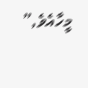މީހާއެވެ,”